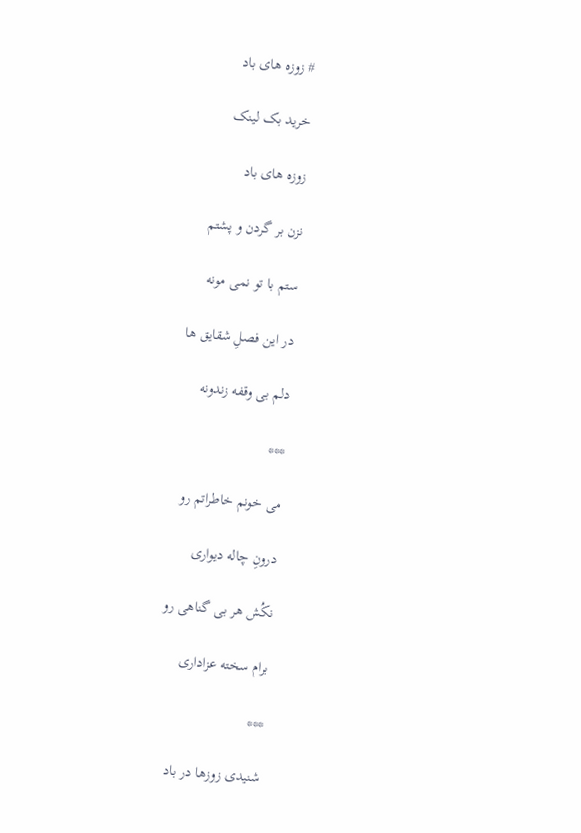# زوزه های باد

خرید بک لینک

زوزه های باد

نزن بر گردن و پشتم

ستم با تو نمی مونه

در این فصلِ شقایق ها

دلم بی وقفه زندونه

***

می خونم خاطراتم رو

درونِ چاله دیواری

نکُش هر بی گناهی رو

برام سخته عزاداری

***

شنیدی زوزها در باد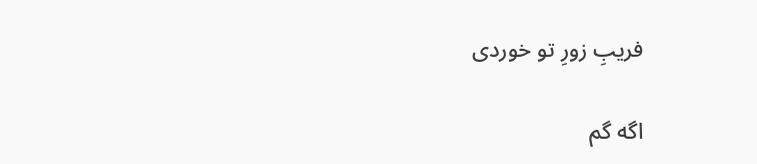فریبِ زورِ تو خوردی

اگه گم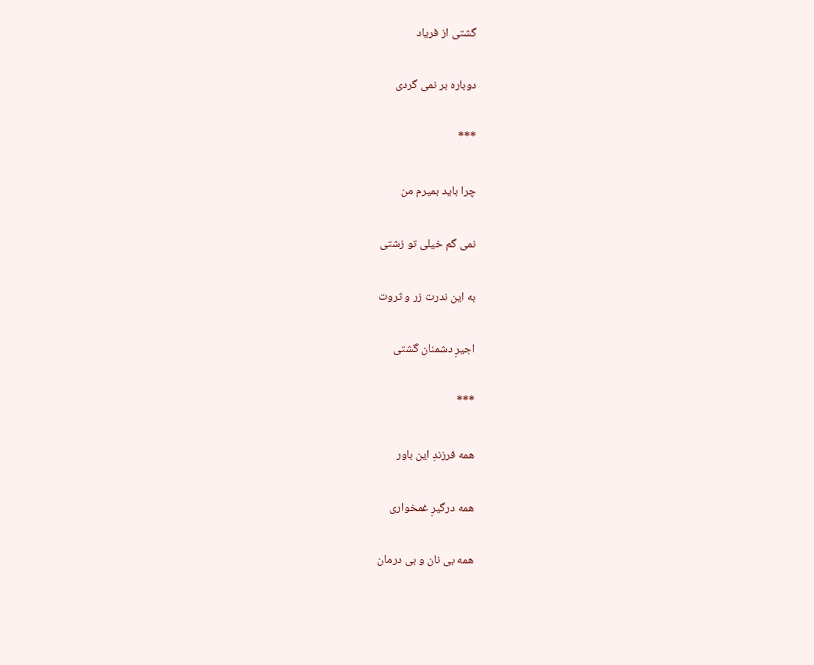گشتی از فریاد

دوباره بر نمی گردی

***

چرا باید بمیرم من

نمی گم خیلی تو زشتی

به این ندرت زر و ثروت

اجیرِ دشمنان گشتی

***

همه فرزندِ این باور

همه درگیرِ غمخواری

همه بی نان و بی درمان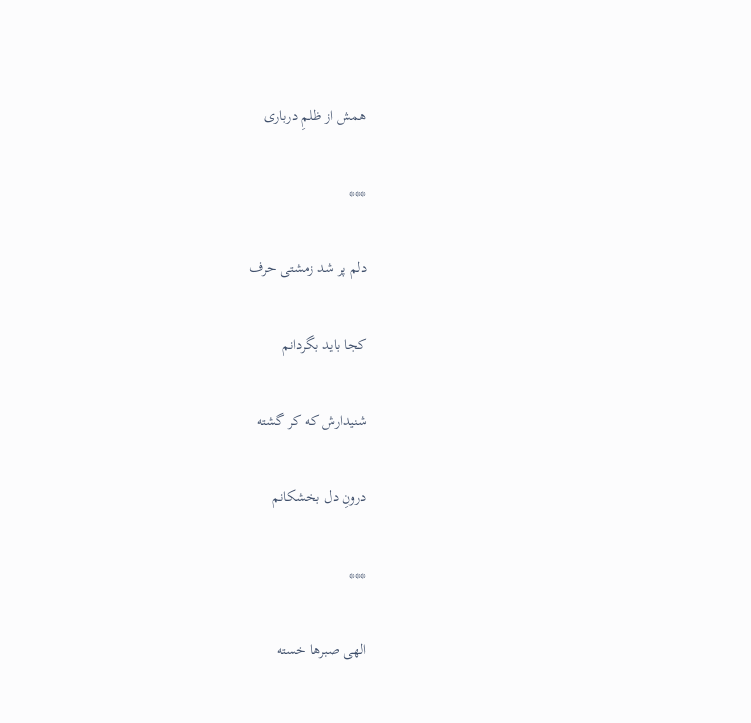همش از ظلمِ درباری

***

دلم پر شد زمشتی حرف

کجا باید بگردانم

شنیدارش که کر گشته

درونِ دل بخشکانم

***

الهی صبرها خسته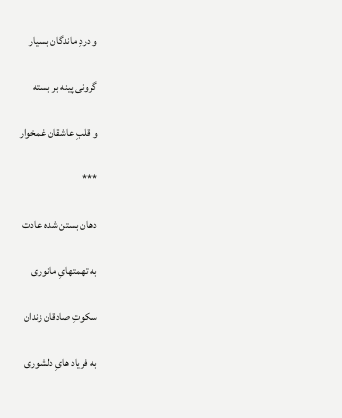و دردِ ماندگان بسیار

گرونی پینه بر بسته

و قلبِ عاشقان غمخوار

***

دهان بستن شده عادت

به تهمتهایِ مانوری

سکوتِ صادقان زندان

به فریاد هایِ دلشوری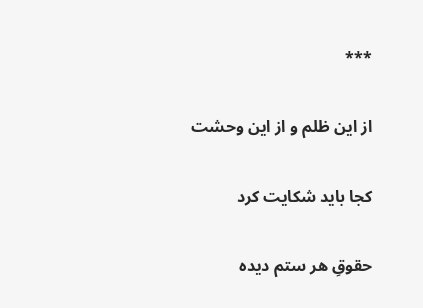***

از این ظلم و از این وحشت

کجا باید شکایت کرد

حقوقِ هر ستم دیده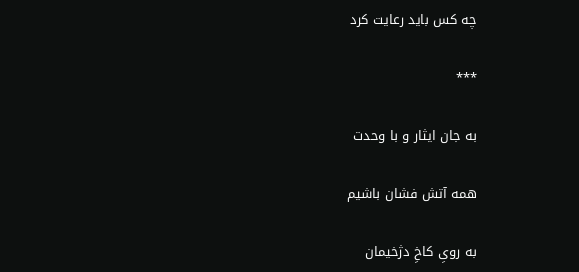چه کس باید رعایت کرد

***

به جان ایثار و با وحدت

همه آتش فشان باشیم

به رویِ کاخِ دژخیمان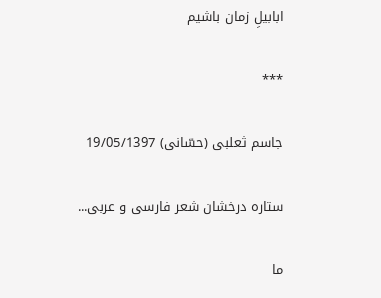ابابیلِ زمان باشیم

***

جاسم ثعلبی (حسّانی) 19/05/1397

ستاره درخشان شعر فارسی و عربی...

ما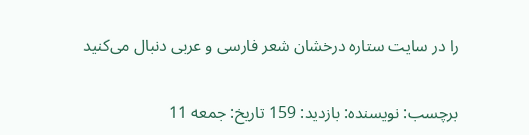را در سایت ستاره درخشان شعر فارسی و عربی دنبال می‌کنید

برچسب: نویسنده: بازدید: 159 تاريخ: جمعه 11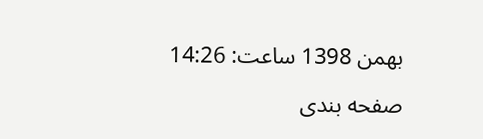بهمن 1398 ساعت: 14:26

صفحه بندی